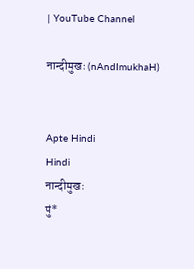| YouTube Channel

नान्दीमुखः (nAndImukhaH)


Apte Hindi
Hindi
नान्दीमुखः
पुं*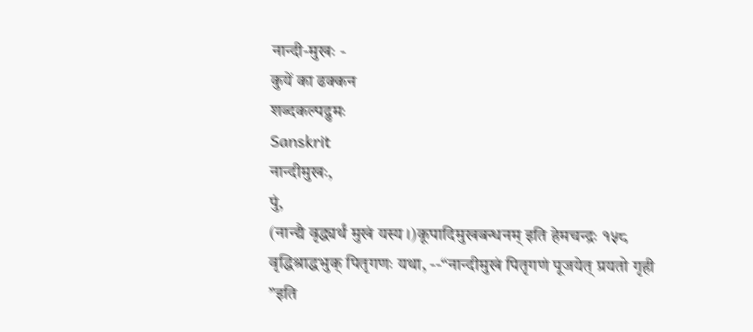नान्दी-मुखः -
कुयें का ढक्कन
शब्दकल्पद्रुमः
Sanskrit
नान्दीमुखः,
पुं,
(नान्द्यै वृद्ध्यर्थं मुखं यस्य ।)कूपादिमुखबन्धनम् इति हेमचन्द्रः १५८
वृद्धिश्राद्धभुक् पितृगणः यथा, --“नान्दीमुखं पितृगणं पूजयेत् प्रयतो गृही
”इति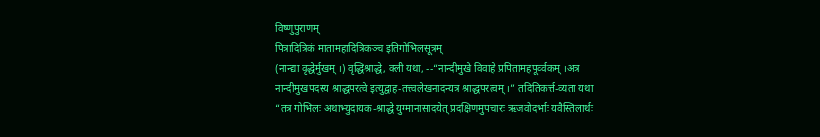विष्णुपुराणम्
पित्रादित्रिकं मातामहादित्रिकञ्च इतिगोभिलसूत्रम्
(नान्द्या वृद्धेर्मुखम् ।) वृद्धिश्राद्धे, क्ली यथा, --“नान्दीमुखे विवाहे प्रपितामहपूर्व्वकम् ।अत्र नान्दीमुखपदस्य श्राद्धपरत्वे इत्युद्वाह-तत्त्वलेखनादन्यत्र श्राद्धपरत्वम् ।” तदितिकर्त्त-व्यता यथा “तत्र गोभिलः अथाभ्युदायक-श्राद्धे युग्मानासादयेत् प्रदक्षिणमुपचारः ऋजवोदर्भाः यवैस्तिलार्थः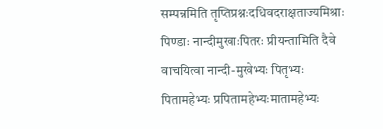सम्पन्नमिति तृप्तिप्रश्नःदधिवदराक्षताज्यमिश्राः पिण्डाः नान्दीमुखाःपितरः प्रीयन्तामिति दैवे वाचयित्वा नान्दी-मुखेभ्यः पितृभ्यः पितामहेभ्यः प्रपितामहेभ्यःमातामहेभ्यः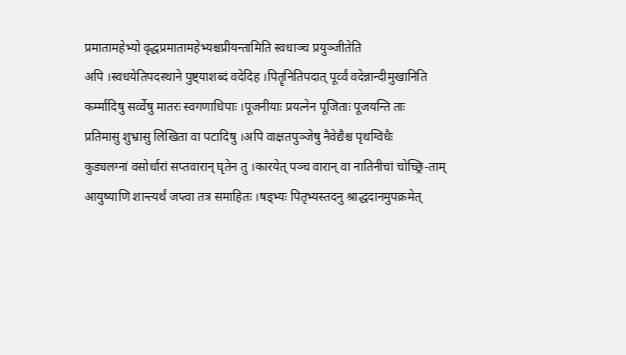प्रमातामहेभ्यो वृद्धप्रमातामहेभ्यश्चप्रीयन्तामिति स्वधाञ्च प्रयुञ्जीतेति
अपि ।स्वधयेतिपदस्थाने पुष्ट्याशब्दं वदेदिह ।पितॄनितिपदात् पूर्व्वं वदेन्नान्दीमुखानिति
कर्म्मादिषु सर्व्वेषु मातरः स्वगणाधिपाः ।पूजनीयाः प्रयत्नेन पूजिताः पूजयन्ति ताः
प्रतिमासु शुभ्रासु लिखिता वा पटादिषु ।अपि वाक्षतपुञ्जेषु नैवेद्यैश्च पृथग्विधैः
कुड्यलग्नां वसोर्धारां सप्तवारान् घृतेन तु ।कारयेत् पञ्च वारान् वा नातिनीचां चोच्छ्रि-ताम्
आयुष्याणि शान्त्यर्थं जप्त्वा तत्र समाहितः ।षड्भ्यः पितृभ्यस्तदनु श्राद्धदानमुपक्रमेत्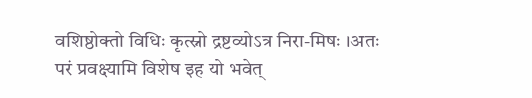वशिष्ठोक्तो विधिः कृत्स्नो द्रष्टव्योऽत्र निरा-मिषः ।अतः परं प्रवक्ष्यामि विशेष इह यो भवेत्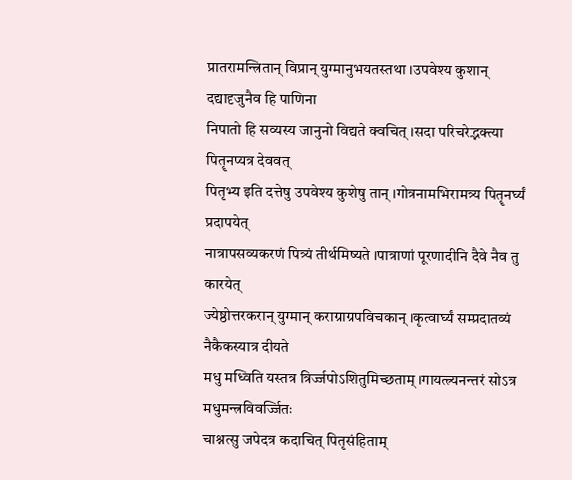प्रातरामन्त्रितान् विप्रान् युग्मानुभयतस्तथा ।उपवेश्य कुशान् दद्यादृजुनैव हि पाणिना
निपातो हि सव्यस्य जानुनो विद्यते क्वचित् ।सदा परिचरेद्भक्त्या पितॄनप्यत्र देववत्
पितृभ्य इति दत्तेषु उपवेश्य कुशेषु तान् ।गोत्रनामभिरामत्र्य पितॄनर्घ्यं प्रदापयेत्
नात्रापसव्यकरणं पित्र्यं तीर्थमिष्यते ।पात्राणां पूरणादीनि दैवे नैव तु कारयेत्
ज्येष्ठोत्तरकरान् युग्मान् कराग्राग्रपविचकान् ।कृत्वार्घ्यं सम्प्रदातव्यं नैकैकस्यात्र दीयते
मधु मध्विति यस्तत्र त्रिर्ज्जपोऽशितुमिच्छताम् ।गायत्त्र्यनन्तरं सोऽत्र मधुमन्त्रविवर्ज्जितः
चाश्नत्सु जपेदत्र कदाचित् पितृसंहिताम्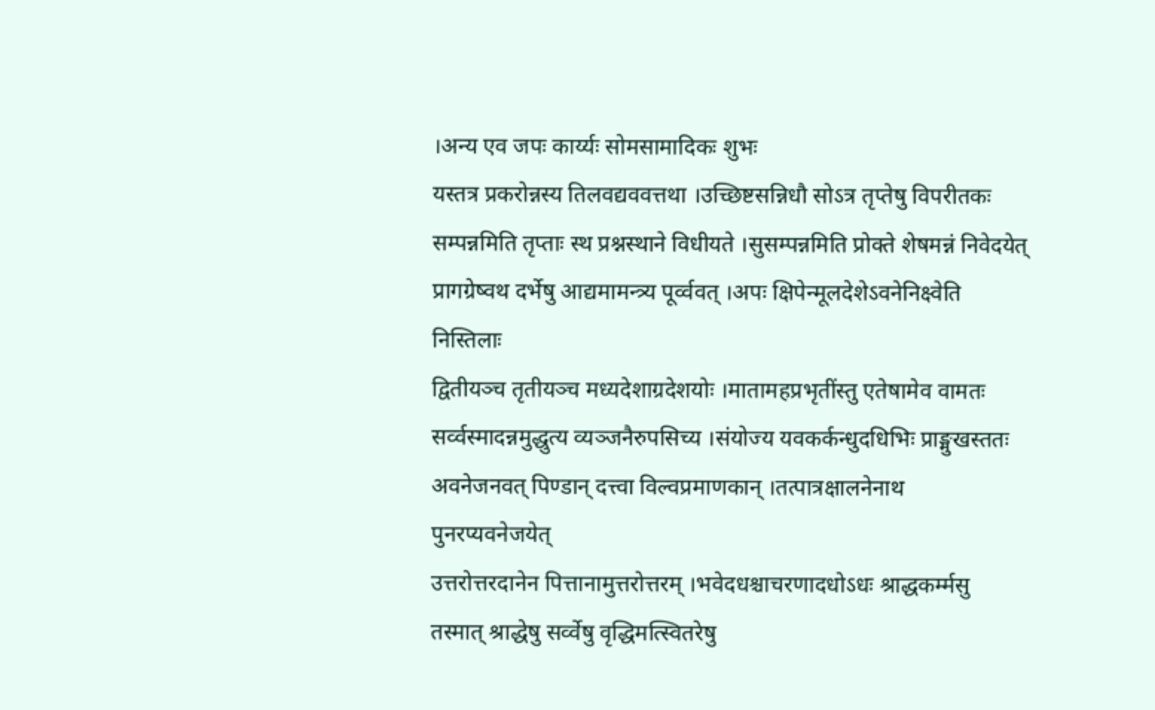।अन्य एव जपः कार्य्यः सोमसामादिकः शुभः
यस्तत्र प्रकरोन्नस्य तिलवद्यववत्तथा ।उच्छिष्टसन्निधौ सोऽत्र तृप्तेषु विपरीतकः
सम्पन्नमिति तृप्ताः स्थ प्रश्नस्थाने विधीयते ।सुसम्पन्नमिति प्रोक्ते शेषमन्नं निवेदयेत्
प्रागग्रेष्वथ दर्भेषु आद्यमामन्त्र्य पूर्व्ववत् ।अपः क्षिपेन्मूलदेशेऽवनेनिक्ष्वेति निस्तिलाः
द्वितीयञ्च तृतीयञ्च मध्यदेशाग्रदेशयोः ।मातामहप्रभृतींस्तु एतेषामेव वामतः
सर्व्वस्मादन्नमुद्धुत्य व्यञ्जनैरुपसिच्य ।संयोज्य यवकर्कन्धुदधिभिः प्राङ्मुखस्ततः
अवनेजनवत् पिण्डान् दत्त्वा विल्वप्रमाणकान् ।तत्पात्रक्षालनेनाथ पुनरप्यवनेजयेत्
उत्तरोत्तरदानेन पित्तानामुत्तरोत्तरम् ।भवेदधश्चाचरणादधोऽधः श्राद्धकर्म्मसु
तस्मात् श्राद्धेषु सर्व्वेषु वृद्धिमत्स्वितरेषु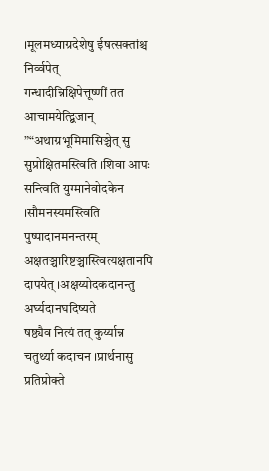।मूलमध्याग्रदेशेषु ईषत्सक्तांश्च निर्व्वपेत्
गन्धादीन्निक्षिपेत्तूष्णीं तत आचामयेत्द्बिजान्
”“अथाग्रभूमिमासिञ्चेत् सु सुप्रोक्षितमस्त्विति ।शिवा आपः सन्त्विति युग्मानेवोदकेन ।सौमनस्यमस्त्विति पुष्पादानमनन्तरम्
अक्षतञ्चारिष्टञ्चास्त्वित्यक्षतानपि दापयेत् ।अक्षय्योदकदानन्तु अर्घ्यदानघदिष्यते
षष्ठ्यैव नित्यं तत् कुर्य्यान्न चतुर्थ्या कदाचन ।प्रार्थनासु प्रतिप्रोक्ते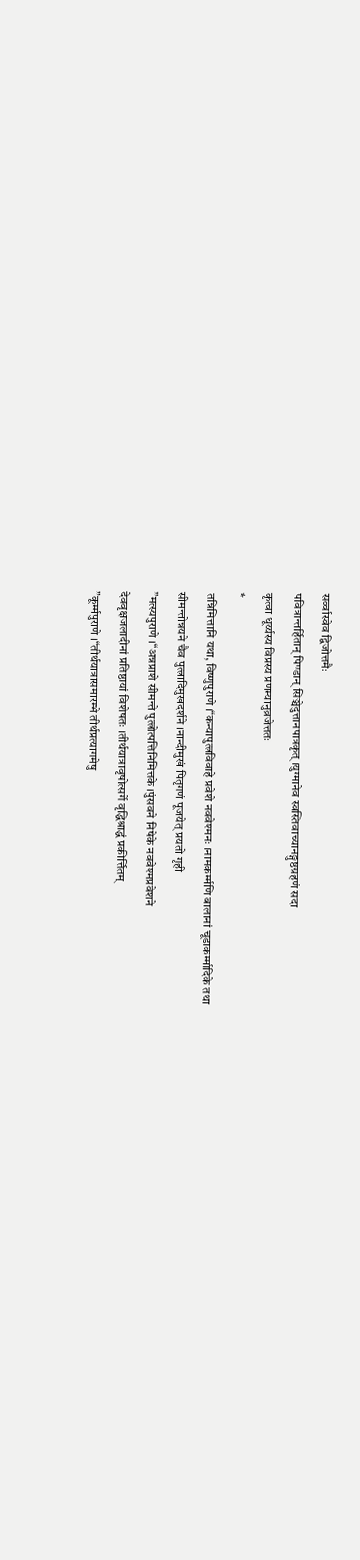सर्व्वास्वेव द्विजोत्तमैः
पवित्रान्तर्हितान् पिण्डान् सिञ्चेदुत्तानपात्रकृत् ।युग्मानेव स्वस्तिवाच्यानङ्गुष्ठग्रहणं सदा
कृत्वा धूर्य्यस्य विप्रस्य प्रणम्यानुव्रजेत्ततः
*
तन्निमित्तानि यथा, विष्णुपुराणे ।“कन्यापुत्त्रविवाहे प्रवेशे नववेश्मनः ।नामकर्म्मणि बालानां चूडाकर्म्मादिके तथा
सीमन्तोन्नयने चैव पुत्त्रादिमुखदर्शने ।नान्दीमुखं पितृगणं पूजयेत् प्रयतो गृही
”मत्स्यपुराणे ।“अन्नप्राशे सीमन्ते पुत्त्रोत्पत्तिनिमित्तके ।पुंसवने निषेके नववेश्मप्रवेशने
देववृक्षजलादीनां प्रतिष्ठायां विशेषतः ।तीर्थयात्रावृषोत्सर्गे वृद्धिश्राद्धं प्रकीर्त्तितम्
”कूर्म्मपुराणे ।“तीर्थयात्रासमारम्भे तीर्थप्रत्यागमेषु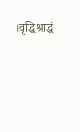।वृद्धिश्राद्धं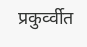प्रकुर्व्वीत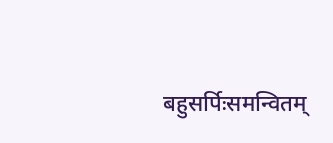बहुसर्पिःसमन्वितम्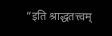”इति श्राद्धतत्त्वम्